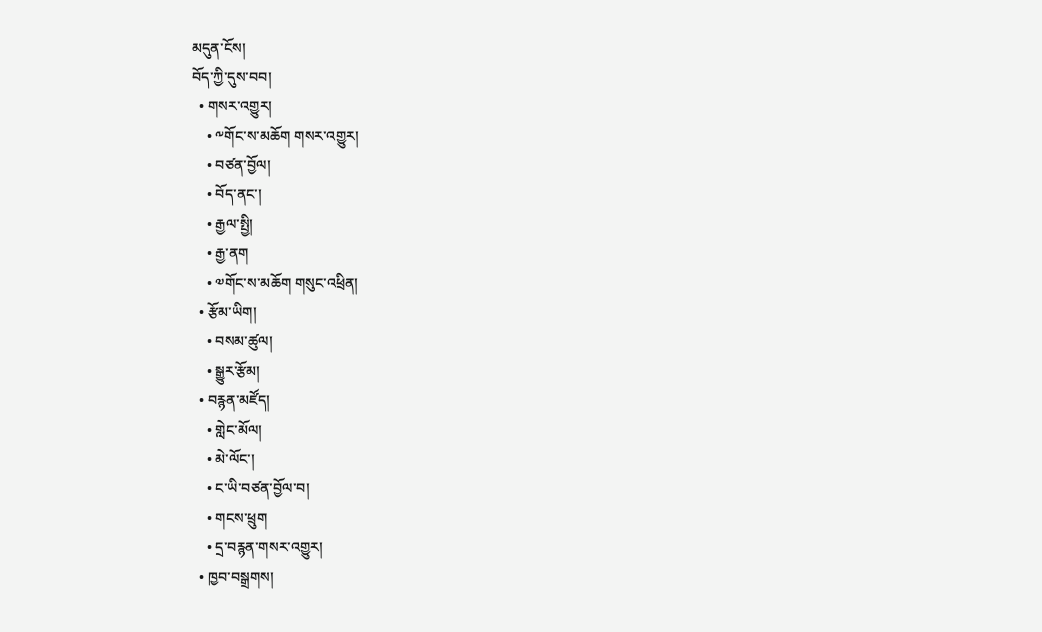མདུན་ངོས།
བོད་ཀྱི་དུས་བབ།
  • གསར་འགྱུར།
    • ༸གོང་ས་མཆོག གསར་འགྱུར།
    • བཙན་བྱོལ།
    • བོད་ནང་།
    • རྒྱལ་སྤྱི།
    • རྒྱ་ནག
    • ༧གོང་ས་མཆོག གསུང་འཕྲིན།
  • རྩོམ་ཡིག།
    • བསམ་ཚུལ།
    • སྒྱུར་རྩོམ།
  • བརྙན་མཛོད།
    • གླེང་མོལ།
    • མེ་ལོང་།
    • ང་ཡི་བཙན་བྱོལ་བ།
    • གངས་ཕྲུག
    • དྲ་བརྙན་གསར་འགྱུར།
  • ཁྱབ་བསྒྲགས།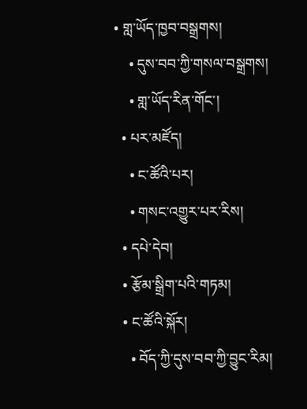• གླ་ཡོད་ཁྱབ་བསྒྲགས།
    • དུས་བབ་ཀྱི་གསལ་བསྒྲགས།
    • གླ་ཡོད་རིན་གོང་།
  • པར་མཛོད།
    • ང་ཚོའི་པར།
    • གསང་འགྱུར་པར་རིས།
  • དཔེ་དེབ།
  • རྩོམ་སྒྲིག་པའི་གཏམ།
  • ང་ཚོའི་སྐོར།
    • བོད་ཀྱི་དུས་བབ་ཀྱི་བྱུང་རིམ།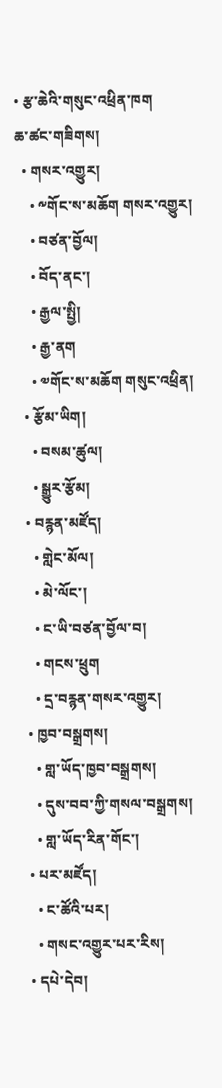• རྩ་ཆེའི་གསུང་འཕྲིན་ཁག
ཆ་ཚང་གཟིགས།
  • གསར་འགྱུར།
    • ༸གོང་ས་མཆོག གསར་འགྱུར།
    • བཙན་བྱོལ།
    • བོད་ནང་།
    • རྒྱལ་སྤྱི།
    • རྒྱ་ནག
    • ༧གོང་ས་མཆོག གསུང་འཕྲིན།
  • རྩོམ་ཡིག།
    • བསམ་ཚུལ།
    • སྒྱུར་རྩོམ།
  • བརྙན་མཛོད།
    • གླེང་མོལ།
    • མེ་ལོང་།
    • ང་ཡི་བཙན་བྱོལ་བ།
    • གངས་ཕྲུག
    • དྲ་བརྙན་གསར་འགྱུར།
  • ཁྱབ་བསྒྲགས།
    • གླ་ཡོད་ཁྱབ་བསྒྲགས།
    • དུས་བབ་ཀྱི་གསལ་བསྒྲགས།
    • གླ་ཡོད་རིན་གོང་།
  • པར་མཛོད།
    • ང་ཚོའི་པར།
    • གསང་འགྱུར་པར་རིས།
  • དཔེ་དེབ།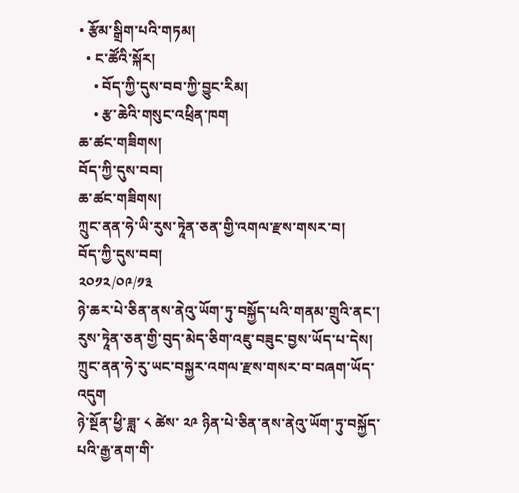• རྩོམ་སྒྲིག་པའི་གཏམ།
  • ང་ཚོའི་སྐོར།
    • བོད་ཀྱི་དུས་བབ་ཀྱི་བྱུང་རིམ།
    • རྩ་ཆེའི་གསུང་འཕྲིན་ཁག
ཆ་ཚང་གཟིགས།
བོད་ཀྱི་དུས་བབ།
ཆ་ཚང་གཟིགས།
ཀྲུང་ནན་ཧེ་ཡི་རུས་ཏཱེན་ཅན་གྱི་འགལ་རྫས་གསར་བ།
བོད་ཀྱི་དུས་བབ།
༢༠༡༢/༠༩/༡༣
ཉེ་ཆར་པེ་ཅིན་ནས་ནེའུ་ཡོག་ཏུ་བསྐྱོད་པའི་གནམ་གྲུའི་ནང་། རུས་ཏཱེན་ཅན་གྱི་བུད་མེད་ཅིག་འཇུ་བཟུང་བྱས་ཡོད་པ་དེས། ཀྲུང་ནན་ཧེ་རུ་ཡང་བསྐྱར་འགལ་རྫས་གསར་བ་བཞག་ཡོད་འདུག
ཉེ་སྔོན་ཕྱི་ཟླ་ ༨ ཚེས་ ༢༩ ཉིན་པེ་ཅིན་ནས་ནེའུ་ཡོག་ཏུ་བསྐྱོད་པའི་རྒྱ་ནག་གི་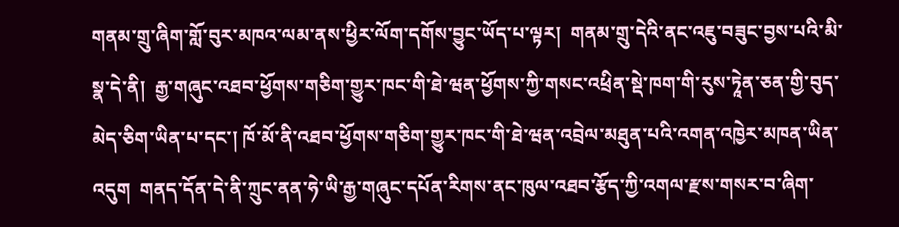གནམ་གྲུ་ཞིག་གློ་བུར་མཁའ་ལམ་ནས་ཕྱིར་ལོག་དགོས་བྱུང་ཡོད་པ་ལྟར།  གནམ་གྲུ་དེའི་ནང་འཇུ་བཟུང་བྱས་པའི་མི་སྣ་དེ་ནི།  རྒྱ་གཞུང་འཐབ་ཕྱོགས་གཅིག་གྱུར་ཁང་གི་ཐེ་ཝན་ཕྱོགས་ཀྱི་གསང་འཕྲིན་སྡེ་ཁག་གི་རུས་ཏཱེན་ཅན་གྱི་བུད་མེད་ཅིག་ཡིན་པ་དང་། ཁོ་མོ་ནི་འཐབ་ཕྱོགས་གཅིག་གྱུར་ཁང་གི་ཐེ་ཝན་འབྲེལ་མཐུན་པའི་འགན་འཁྱེར་མཁན་ཡིན་འདུག  གནད་དོན་དེ་ནི་ཀྲུང་ནན་ཧེ་ཡི་རྒྱ་གཞུང་དཔོན་རིགས་ནང་ཁུལ་འཐབ་རྩོད་ཀྱི་འགལ་རྫས་གསར་བ་ཞིག་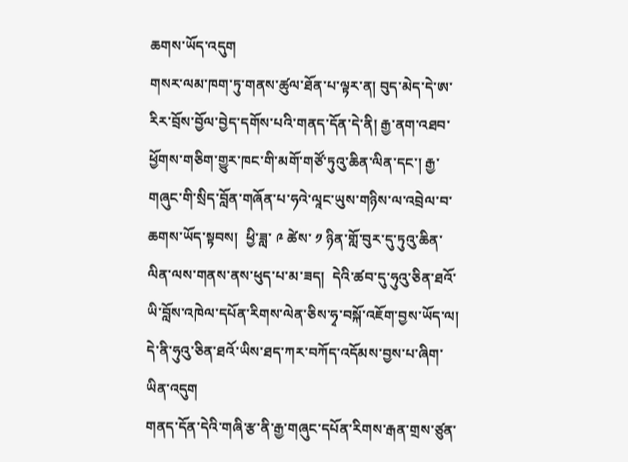ཆགས་ཡོད་འདུག
གསར་ལམ་ཁག་ཏུ་གནས་ཚུལ་ཐོན་པ་ལྟར་ན། བུད་མེད་དེ་ཨ་རིར་བྲོས་བྱོལ་བྱེད་དགོས་པའི་གནད་དོན་དེ་ནི། རྒྱ་ནག་འཐབ་ཕྱོགས་གཅིག་གྱུར་ཁང་གི་མགོ་གཙོ་ཏུའུ་ཆིན་ལིན་དང་། རྒྱ་གཞུང་གི་སྲིད་བློན་གཞོན་པ་ཧའེ་ལཱང་ཡུས་གཉིས་ལ་འབྲེལ་བ་ཆགས་ཡོད་སྟབས།  ཕྱི་ཟླ་ ༩ ཚེས་ ༡ ཉིན་གློ་བུར་དུ་ཏུའུ་ཆིན་ལིན་ལས་གནས་ནས་ཕུད་པ་མ་ཟད།  དེའི་ཚབ་དུ་ཧུའུ་ཅིན་ཐའོ་ཡི་བློས་འཁེལ་དཔོན་རིགས་ལེན་ཅིས་ཧྭ་བསྐོ་འཇོག་བྱས་ཡོད་ལ།  དེ་ནི་ཧུའུ་ཅིན་ཐའོ་ཡིས་ཐད་ཀར་བཀོད་འདོམས་བྱས་པ་ཞིག་ཡིན་འདུག
གནད་དོན་དེའི་གཞི་རྩ་ནི་རྒྱ་གཞུང་དཔོན་རིགས་རྒན་གྲས་ཙུན་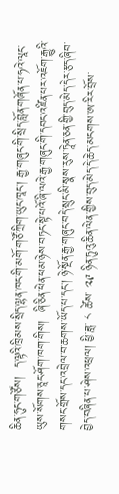ཆིན་ཧུང་གཙོས།  ད་ལྟའི་ཁྲིམས་སྲིད་ལྷན་ཁང་གི་མགོ་གཙོ་ཀྲིག་ཡུང་ཁཱང་། རྒྱ་གཞུང་གི་སྲིད་བློན་གཞོན་པ་ཧའེ་ལཱང་ཡུས་སོགས་ཅཱང་ཤོག་ཁག་གིས།  ཞི་ཅིན་ཕེན་ཕམ་ཉེས་བཏང་སྟེ་པའོ་ཞི་ལའེ་རྒྱ་གཞུང་གི་དབང་འཛིན་པར་འཇོག་རྒྱུའི་གསང་གྲོས་དང་འབྲེལ་བ་ཆགས་ཡོད་པ་དང་། ཉེ་སྔོན་རྒྱ་གཞུང་བདེ་སྲུང་མི་སྣས་རུས་ཏཱེན་ཅན་གྱི་བུད་མེད་དེར་རྩད་ཞིབ་བྱེད་བཞིན་པ་ཤེས་འཕྲལ། ཕྱི་ཟླ་ ༨ ཚེས་ ༢༩ ཉིན་ཏུའུ་ཆིན་ལེན་གྱིས་བུད་མེད་དེ་ཆེད་མངགས་ཨ་རིར་བྲོས་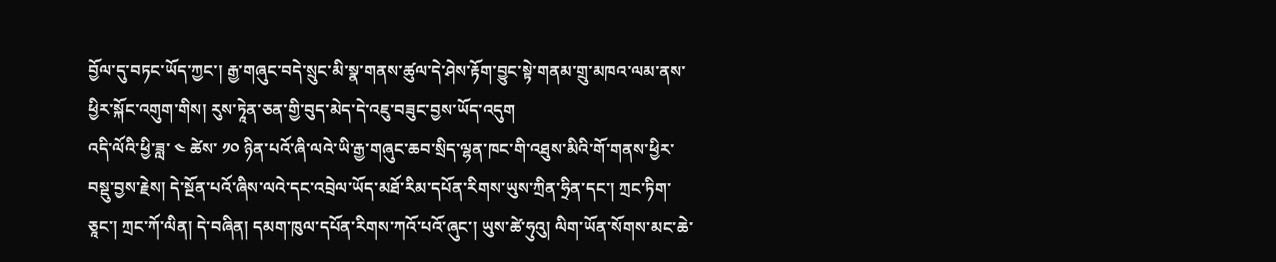བྱོལ་དུ་བཏང་ཡོད་ཀྱང་། རྒྱ་གཞུང་བདེ་སྲུང་མི་སྣ་གནས་ཚུལ་དེ་ཤེས་རྟོག་བྱུང་སྟེ་གནམ་གྲུ་མཁའ་ལམ་ནས་ཕྱིར་སྐོང་འགུག་གིས། རུས་ཏཱེན་ཅན་གྱི་བུད་མེད་དེ་འཇུ་བཟུང་བྱས་ཡོད་འདུག
འདི་ལོའི་ཕྱི་ཟླ་ ༤ ཚེས་ ༡༠ ཉིན་པའོ་ཞི་ལའེ་ཡི་རྒྱ་གཞུང་ཆབ་སྲིད་ལྷན་ཁང་གི་འཐུས་མིའི་གོ་གནས་ཕྱིར་བསྡུ་བྱས་རྗེས། དེ་སྔོན་པའོ་ཞིས་ལའེ་དང་འབྲེལ་ཡོད་མཐོ་རིམ་དཔོན་རིགས་ཡུས་ཀྲིན་ཧྲིན་དང་། ཀྲང་ཏིག་ཅཱང་། ཀྲང་ཀོ་ལིན། དེ་བཞིན། དམག་ཁུལ་དཔོན་རིགས་ཀའོ་པའོ་ཞུང་། ཡུས་ཚེ་ཧུའུ། ལིག་ཡོན་སོགས་མང་ཆེ་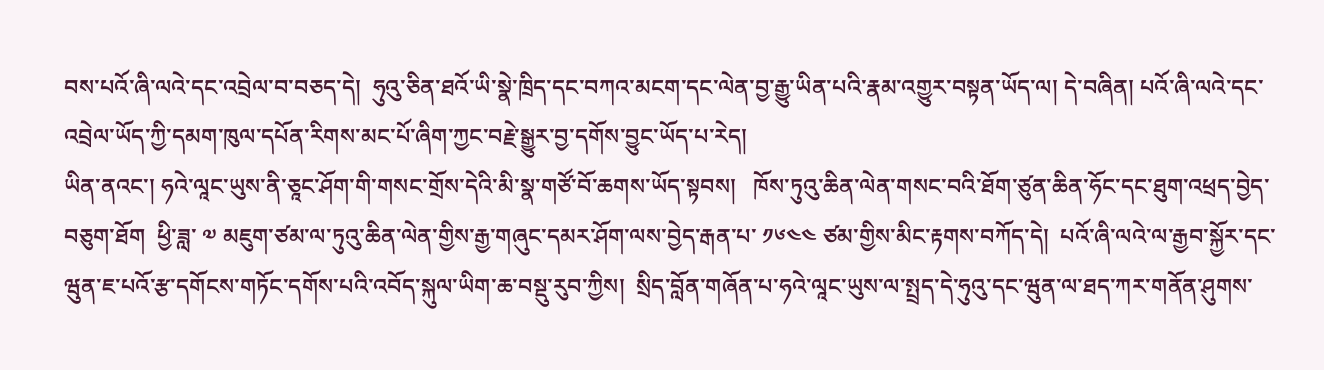བས་པའོ་ཞི་ལའེ་དང་འབྲེལ་བ་བཅད་དེ།  ཧུའུ་ཅིན་ཐའོ་ཡི་སྣེ་ཁྲིད་དང་བཀའ་མངག་དང་ལེན་བྱ་རྒྱུ་ཡིན་པའི་རྣམ་འགྱུར་བསྟན་ཡོད་ལ། དེ་བཞིན། པའོ་ཞི་ལའེ་དང་འབྲེལ་ཡོད་ཀྱི་དམག་ཁུལ་དཔོན་རིགས་མང་པོ་ཞིག་ཀྱང་བརྗེ་སྒྱུར་བྱ་དགོས་བྱུང་ཡོད་པ་རེད།
ཡིན་ནའང་། ཧའེ་ལཱང་ཡུས་ནི་ཅཱང་ཤོག་གི་གསང་གྲོས་དེའི་མི་སྣ་གཙོ་བོ་ཆགས་ཡོད་སྟབས།   ཁོས་ཏུའུ་ཆིན་ལེན་གསང་བའི་ཐོག་ཙུན་ཆིན་ཧོང་དང་ཐུག་འཕྲད་བྱེད་བཅུག་ཐོག  ཕྱི་ཟླ་ ༧ མཇུག་ཙམ་ལ་ཏུའུ་ཆིན་ལེན་གྱིས་རྒྱ་གཞུང་དམར་ཤོག་ལས་བྱེད་རྒན་པ་ ༡༦༤༤ ཙམ་གྱིས་མིང་རྟགས་བཀོད་དེ།  པའོ་ཞི་ལའེ་ལ་རྒྱབ་སྐྱོར་དང་ཝུན་ཇ་པའོ་རྩ་དགོངས་གཏོང་དགོས་པའི་འབོད་སྐུལ་ཡིག་ཆ་བསྡུ་རུབ་ཀྱིས།  སྲིད་བློན་གཞོན་པ་ཧའེ་ལཱང་ཡུས་ལ་སྤྲད་དེ་ཧུའུ་དང་ཝུན་ལ་ཐད་ཀར་གནོན་ཤུགས་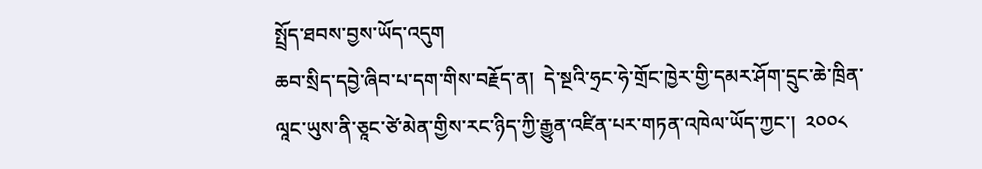སྤྲོད་ཐབས་བྱས་ཡོད་འདུག
ཆབ་སྲིད་དབྱེ་ཞིབ་པ་དག་གིས་བརྗོད་ན།  དེ་སྔའི་ཧྲང་ཧེ་གྲོང་ཁྱེར་གྱི་དམར་ཤོག་དྲུང་ཆེ་ཁྲིན་ལཱང་ཡུས་ནི་ཅཱང་ཙེ་མེན་གྱིས་རང་ཉིད་ཀྱི་རྒྱུན་འཛིན་པར་གཏན་འཁེལ་ཡོད་ཀྱང་།  ༢༠༠༨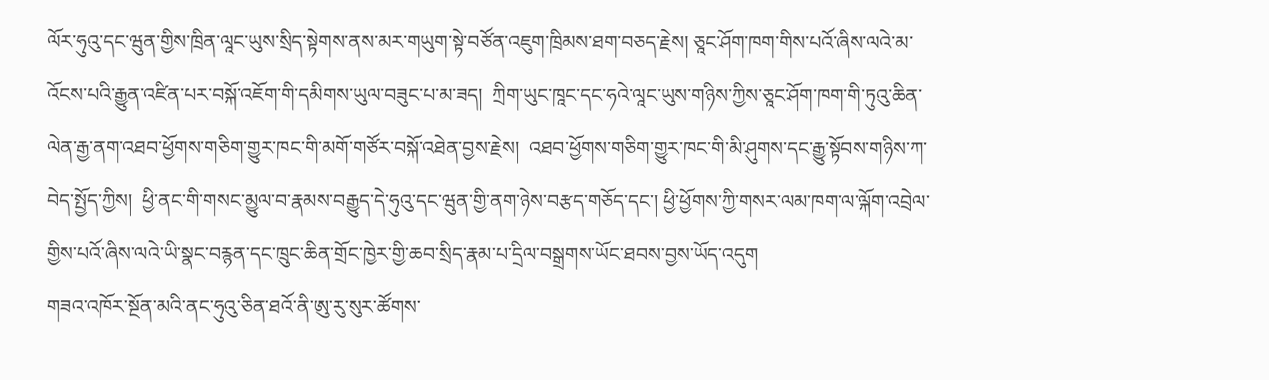ལོར་ཧུའུ་དང་ཝུན་གྱིས་ཁྲིན་ལཱང་ཡུས་སྲིད་སྟེགས་ནས་མར་གཡུག་སྟེ་བཙོན་འཇུག་ཁྲིམས་ཐག་བཅད་རྗེས། ཅཱང་ཤོག་ཁག་གིས་པའོ་ཞིས་ལའེ་མ་འོངས་པའི་རྒྱུན་འཛིན་པར་བསྐོ་འཇོག་གི་དམིགས་ཡུལ་བཟུང་པ་མ་ཟད།  ཀྲིག་ཡུང་ཁཱང་དང་ཧའེ་ལཱང་ཡུས་གཉིས་ཀྱིས་ཅཱང་ཤོག་ཁག་གི་ཏུའུ་ཆིན་ལེན་རྒྱ་ནག་འཐབ་ཕྱོགས་གཅིག་གྱུར་ཁང་གི་མགོ་གཙོར་བསྐོ་འཐེན་བྱས་རྗེས།  འཐབ་ཕྱོགས་གཅིག་གྱུར་ཁང་གི་མི་ཤུགས་དང་རྒྱུ་སྟོབས་གཉིས་ཀ་བེད་སྤྱོད་ཀྱིས།  ཕྱི་ནང་གི་གསང་མྱུལ་བ་རྣམས་བརྒྱུད་དེ་ཧུའུ་དང་ཝུན་གྱི་ནག་ཉེས་བརྩད་གཅོད་དང་། ཕྱི་ཕྱོགས་ཀྱི་གསར་ལམ་ཁག་ལ་ལྐོག་འབྲེལ་གྱིས་པའོ་ཞིས་ལའེ་ཡི་སྣང་བརྙན་དང་ཁྲུང་ཆིན་གྲོང་ཁྱེར་གྱི་ཆབ་སྲིད་རྣམ་པ་དྲིལ་བསྒྲགས་ཡོང་ཐབས་བྱས་ཡོད་འདུག
གཟའ་འཁོར་སྔོན་མའི་ནང་ཧུའུ་ཅིན་ཐའོ་ནི་ཨུ་རུ་སུར་ཚོགས་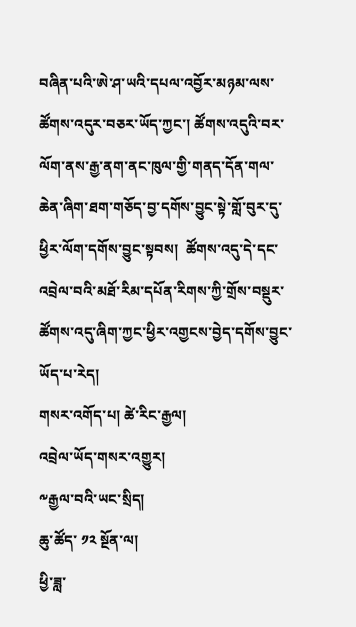བཞིན་པའི་ཨེ་ཤ་ཡའི་དཔལ་འབྱོར་མཉམ་ལས་ཚོགས་འདུར་བཅར་ཡོད་ཀྱང་། ཚོགས་འདུའི་བར་ལོག་ནས་རྒྱ་ནག་ནང་ཁུལ་གྱི་གནད་དོན་གལ་ཆེན་ཞིག་ཐག་གཅོད་བྱ་དགོས་བྱུང་སྟེ་གློ་བུར་དུ་ཕྱིར་ལོག་དགོས་བྱུང་སྟབས།  ཚོགས་འདུ་དེ་དང་འབྲེལ་བའི་མཐོ་རིམ་དཔོན་རིགས་ཀྱི་གྲོས་བསྡུར་ཚོགས་འདུ་ཞིག་ཀྱང་ཕྱིར་འགྱངས་བྱེད་དགོས་བྱུང་ཡོད་པ་རེད།
གསར་འགོད་པ། ཚེ་རིང་རྒྱལ།
འབྲེལ་ཡོད་གསར་འགྱུར།
༸རྒྱལ་བའི་ཡང་སྲིད།
ཆུ་ཚོད་ ༡༢ སྔོན་ལ།
ཕྱི་ཟླ་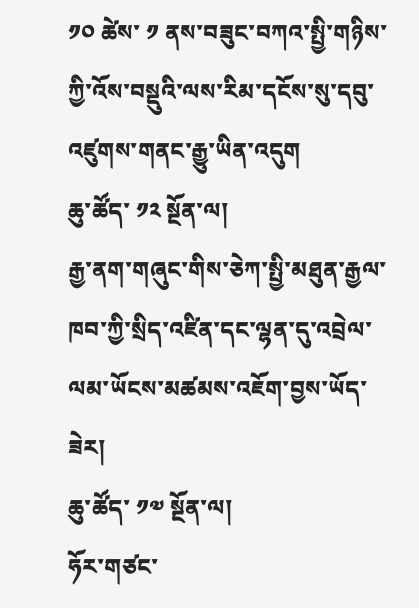༡༠ ཚེས་ ༡ ནས་བཟུང་བཀའ་སྤྱི་གཉིས་ཀྱི་འོས་བསྡུའི་ལས་རིམ་དངོས་སུ་དབུ་འཛུགས་གནང་རྒྱུ་ཡིན་འདུག
ཆུ་ཚོད་ ༡༢ སྔོན་ལ།
རྒྱ་ནག་གཞུང་གིས་ཅེཀ་སྤྱི་མཐུན་རྒྱལ་ཁབ་ཀྱི་སྲིད་འཛིན་དང་ལྷན་དུ་འབྲེལ་ལམ་ཡོངས་མཚམས་འཇོག་བྱས་ཡོད་ཟེར།
ཆུ་ཚོད་ ༡༧ སྔོན་ལ།
ཧོར་གཙང་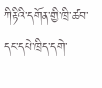ཀིརྟིའི་དགོན་གྱི་ཁྲི་ཚབ་དང་དཔེ་ཁྲིད་དགེ་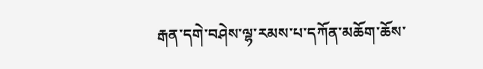རྒན་དགེ་བཤེས་ལྷ་རམས་པ་དཀོན་མཆོག་ཆོས་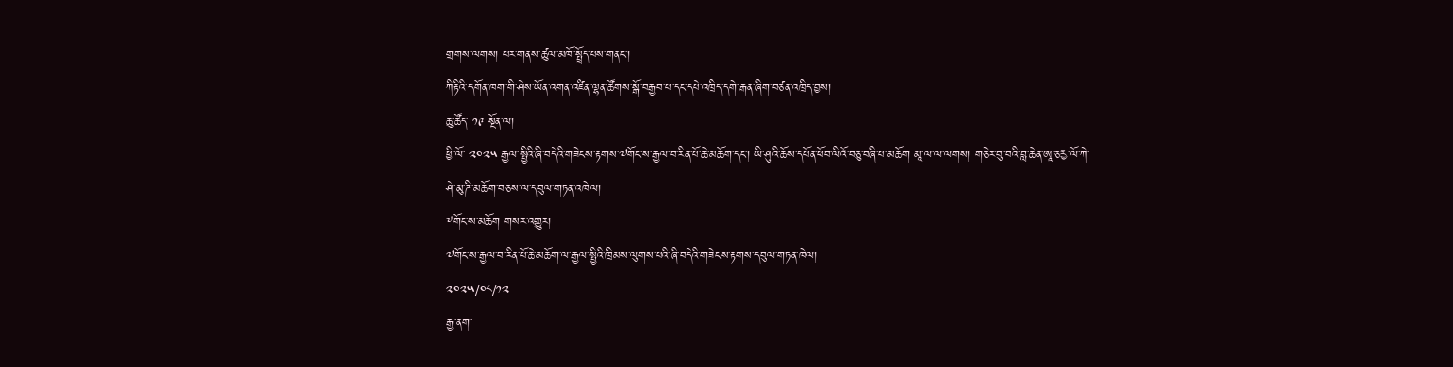གྲགས་ལགས། པར་གནས་ཚུལ་མཁོ་སྤྲོད་པས་གནང་།
ཀིརྟིའི་དགོན་ཁག་གི་ཤེས་ཡོན་འགན་འཛིན་ལྷན་ཚོགས་སྒོ་བརྒྱབ་པ་དང་དཔེ་འཁྲིད་དགེ་རྒན་ཞིག་བཙན་འཁྲིད་བྱས།
ཆུ་ཚོད་ ༡༩ སྔོན་ལ།
ཕྱི་ལོ་ ༢༠༢༥ རྒྱལ་སྤྱིའི་ཞི་བདེའི་གཟེངས་རྟགས་༧གོང་ས་རྒྱལ་བ་རིན་པོ་ཆེ་མཆོག་དང་། ཡི་ཤུའི་ཆོས་དཔོན་ཕོབ་ལིའོ་བཅུ་བཞི་པ་མཆོག མཱ་ལ་ལ་ལགས། གཅེར་བུ་བའི་བླ་ཆེན་ཨཱ་ཅརྱ་ལོ་ཀེ་ཤེ་མུ་ཌི་མཆོག་བཅས་ལ་དབུལ་གཏན་འཁེལ།
༸གོང་ས་མཆོག གསར་འགྱུར།
༧གོང་ས་རྒྱལ་བ་རིན་པོ་ཆེ་མཆོག་ལ་རྒྱལ་སྤྱིའི་ཁྲིམས་ལུགས་པའི་ཞི་བདེའི་གཟེངས་རྟགས་དབུལ་གཏན་ཁེལ།
༢༠༢༥/༠༨/༡༢
རྒྱ་ནག་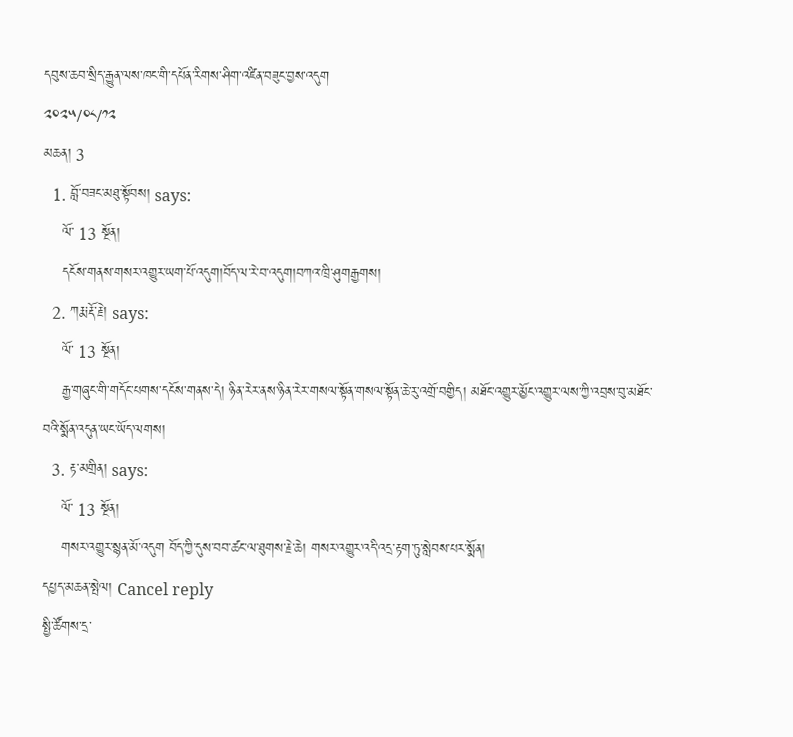དབུས་ཆབ་སྲིད་རྒྱུན་ལས་ཁང་གི་དཔོན་རིགས་ཤིག་འཛིན་བཟུང་བྱས་འདུག
༢༠༢༥/༠༨/༡༢
མཆན། 3
  1. བློ་བཟང་མཐུ་སྟོབས། says:
    ལོ་ 13 སྔོན།
    དངོས་གནས་གསར་འགྱུར་ཡག་པོ་འདུག།བོད་ལ་རེ་བ་འདུག།བཀའ་ཁྲི་ཤུགརྒྱགས།
  2. ཀརྨ་རྡོ་རྗེ། says:
    ལོ་ 13 སྔོན།
    རྒྱ་གཞུང་གི་གདོང་པགས་དངོས་གནས་དེ། ཉིན་རེར་ནས་ཉིན་རེར་གསལ་སྟོན་གསལ་སྟོན་ཆེ་རུ་འགྲོ་བགྱིད། མཐོང་འགྱུར་མྱོང་འགྱུར་ལས་ཀྱི་འབྲས་བུ་མཐོང་བའི་སྨོན་འདུན་ཡང་ཡོད་ལགས།
  3. རྟ་མགྲིན། says:
    ལོ་ 13 སྔོན།
    གསར་འགྱུར་སྙན་མོ་འདུག བོད་ཀྱི་དུས་བབ་ཚང་ལ་ཐུགས་རྗེ་ཆེ། གསར་འགྱུར་འདི་འདྲ་རྟག་ཏུ་སླེབས་པར་སྨོན།
དཔྱད་མཆན་སྤེལ། Cancel reply
སྤྱི་ཚོགས་དྲ་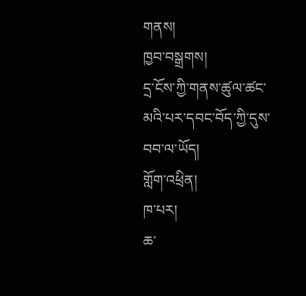གནས།
ཁྱབ་བསྒྲགས།
དྲ་ངོས་ཀྱི་གནས་ཚུལ་ཚང་མའི་པར་དབང་བོད་ཀྱི་དུས་བབ་ལ་ཡོད།
གློག་འཕྲིན།
ཁ་པར།
ཆ་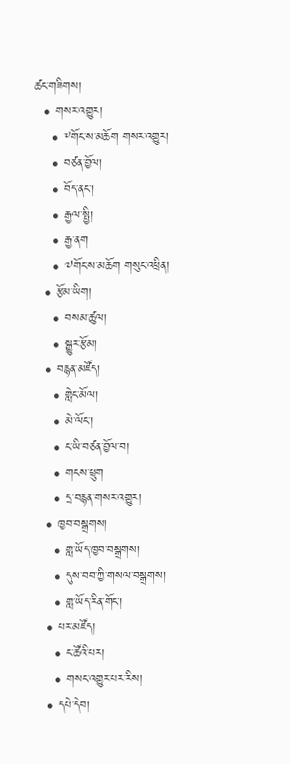ཚང་གཟིགས།
  • གསར་འགྱུར།
    • ༸གོང་ས་མཆོག གསར་འགྱུར།
    • བཙན་བྱོལ།
    • བོད་ནང་།
    • རྒྱལ་སྤྱི།
    • རྒྱ་ནག
    • ༧གོང་ས་མཆོག གསུང་འཕྲིན།
  • རྩོམ་ཡིག།
    • བསམ་ཚུལ།
    • སྒྱུར་རྩོམ།
  • བརྙན་མཛོད།
    • གླེང་མོལ།
    • མེ་ལོང་།
    • ང་ཡི་བཙན་བྱོལ་བ།
    • གངས་ཕྲུག
    • དྲ་བརྙན་གསར་འགྱུར།
  • ཁྱབ་བསྒྲགས།
    • གླ་ཡོད་ཁྱབ་བསྒྲགས།
    • དུས་བབ་ཀྱི་གསལ་བསྒྲགས།
    • གླ་ཡོད་རིན་གོང་།
  • པར་མཛོད།
    • ང་ཚོའི་པར།
    • གསང་འགྱུར་པར་རིས།
  • དཔེ་དེབ།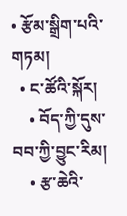• རྩོམ་སྒྲིག་པའི་གཏམ།
  • ང་ཚོའི་སྐོར།
    • བོད་ཀྱི་དུས་བབ་ཀྱི་བྱུང་རིམ།
    • རྩ་ཆེའི་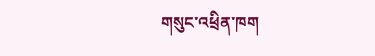གསུང་འཕྲིན་ཁག